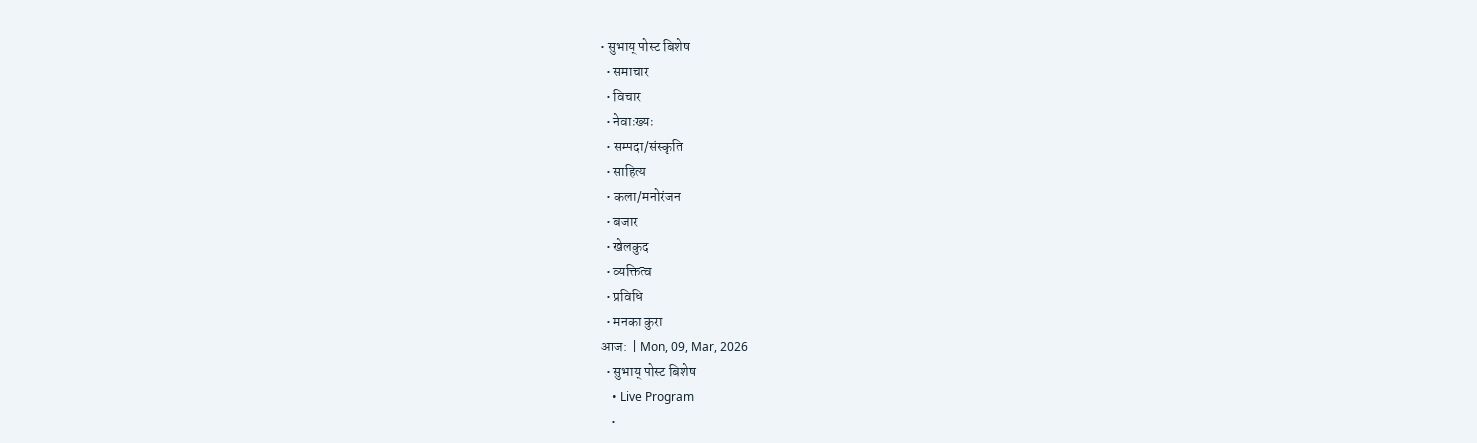• सुभाय् पोस्ट बिशेष
  • समाचार
  • विचार
  • नेवाःख्यः
  • सम्पदा/संस्कृति
  • साहित्य
  • कला/मनोरंजन
  • बजार
  • खेलकुद
  • व्यक्तित्व
  • प्रविधि
  • मनका कुरा
आज:  | Mon, 09, Mar, 2026
  • सुभाय् पोस्ट बिशेष
    • Live Program
    •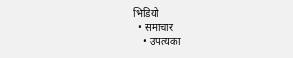भिडियो
  • समाचार
    • उपत्यका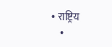• राष्ट्रिय
    •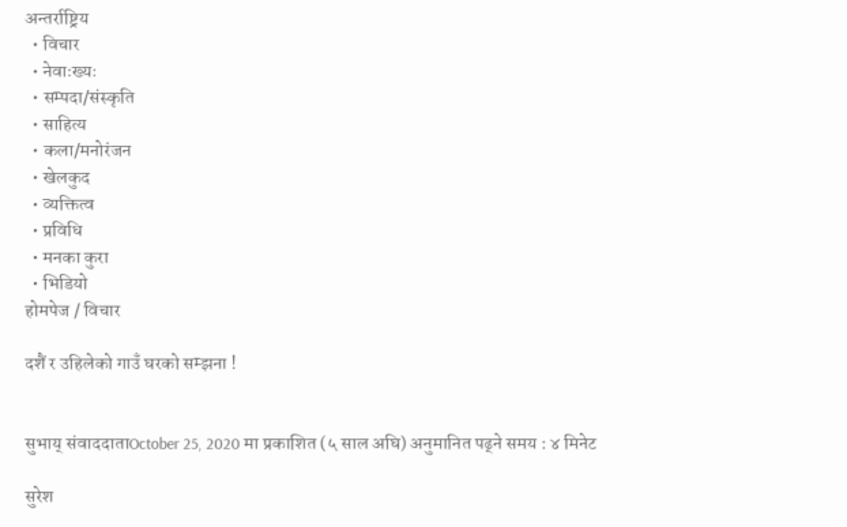अन्तर्राष्ट्रिय
  • विचार
  • नेवाःख्यः
  • सम्पदा/संस्कृति
  • साहित्य
  • कला/मनोरंजन
  • खेलकुद
  • व्यक्तित्व
  • प्रविधि
  • मनका कुरा
  • भिडियो
होमपेज / विचार

दशैं र उहिलेको गाउँ घरको सम्झना !


सुभाय् संवाददाताOctober 25, 2020 मा प्रकाशित (५ साल अघि) अनुमानित पढ्ने समय : ४ मिनेट

सुरेश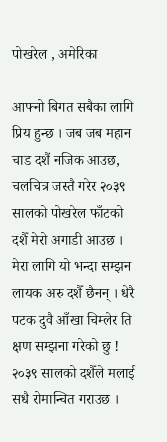पोखरेल , अमेरिका

आफ्नो बिगत सबैका लागि प्रिय हुन्छ । जब जब महान चाड दशैं नजिक आउछ, चलचित्र जस्तै गरेर २०३९ सालको पोखरेल फाँटको दशैँ मेरो अगाडी आउछ । मेरा लागि यो भन्दा सम्झन लायक अरु दशैँ छैनन् । धेरै पटक दुवै आँखा चिम्लेर ति क्षण सम्झना गरेको छु ! २०३९ सालको दशैँले मलाई सधै रोमान्चित गराउछ ।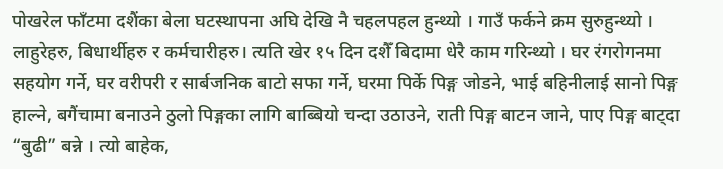पोखरेल फाँटमा दशैंका बेला घटस्थापना अघि देखि नै चहलपहल हुन्थ्यो । गाउँ फर्कने क्रम सुरुहुन्थ्यो । लाहुरेहरु, बिधार्थीहरु र कर्मचारीहरु। त्यति खेर १५ दिन दशैँ बिदामा धेरै काम गरिन्थ्यो । घर रंगरोगनमा सहयोग गर्ने, घर वरीपरी र सार्बजनिक बाटो सफा गर्ने, घरमा पिर्के पिङ्ग जोडने, भाई बहिनीलाई सानो पिङ्ग हाल्ने, बगैंचामा बनाउने ठुलो पिङ्गका लागि बाब्बियो चन्दा उठाउने, राती पिङ्ग बाटन जाने, पाए पिङ्ग बाट्दा “बुढी” बन्ने । त्यो बाहेक,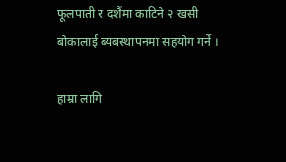फूलपाती र दशैंमा काटिने २ खसी बोकालाई ब्यबस्थापनमा सहयोग गर्ने ।

हाम्रा लागि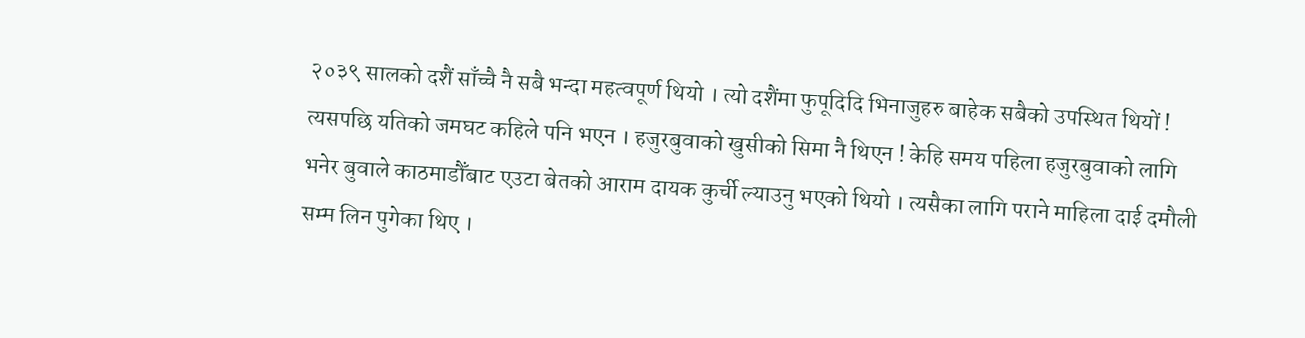२०३९ सालको दशैं साँच्चै नै सबै भन्दा महत्वपूर्ण थियो । त्यो दशैंमा फुपूदिदि भिनाजुहरु बाहेक सबैको उपस्थित थियों ! त्यसपछि यतिको जमघट कहिले पनि भएन । हजुरबुवाको खुसीको सिमा नै थिएन ! केहि समय पहिला हजुरबुवाको लागि भनेर बुवाले काठमाडौँबाट एउटा बेतको आराम दायक कुर्ची ल्याउनु भएको थियो । त्यसैका लागि पराने माहिला दाई दमौली सम्म लिन पुगेका थिए ।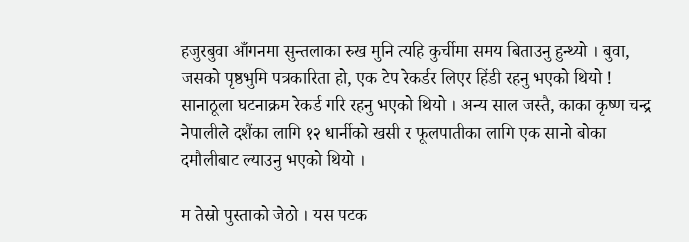हजुरबुवा आँगनमा सुन्तलाका रुख मुनि त्यहि कुर्चीमा समय बिताउनु हुन्थ्यो । बुवा, जसको पृष्ठभुमि पत्रकारिता हो, एक टेप रेकर्डर लिएर हिंडी रहनु भएको थियो ! सानाठूला घटनाक्रम रेकर्ड गरि रहनु भएको थियो । अन्य साल जस्तै, काका कृष्ण चन्द्र नेपालीले दशैंका लागि १२ धार्नीको खसी र फूलपातीका लागि एक सानो बोका दमौलीबाट ल्याउनु भएको थियो ।

म तेस्रो पुस्ताको जेठो । यस पटक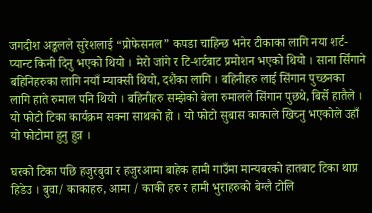जगदीश अङ्कलले सुरेशलाई “प्रोफेसनल” कपडा चाहिन्छ भनेर टीकाका लागि नया शर्ट-प्यान्ट किनी दिनु भएको थियो । मेरो जांगे र टि-शर्टबाट प्रमोशन भएको थियो । साना सिँगाने बहिनिहरुका लागि नयाँ म्याक्सी थियो, दशैंका लागि । बहिनीहरु लाई सिंगान पुच्छनका लागि हाते रुमाल पनि थियो । बहिनीहरु सम्झेको बेला रुमालले सिंगान पुछथे, बिर्से हातैले । यो फोटो टिका कार्यक्रम सक्ना साथको हो । यो फोटो सुबास काकाले खिच्नु भएकोले उहाँ यो फोटोमा हुनु हुन्न ।

घरको टिका पछि हजुरबुवा र हजुरआमा बाहेक हामी गाउँमा मान्यबरको हातबाट टिका थाप्न हिडेउ । बुवा/ काकाहरु, आमा / काकी हरु र हामी भुराहरुको बेग्लै टोलि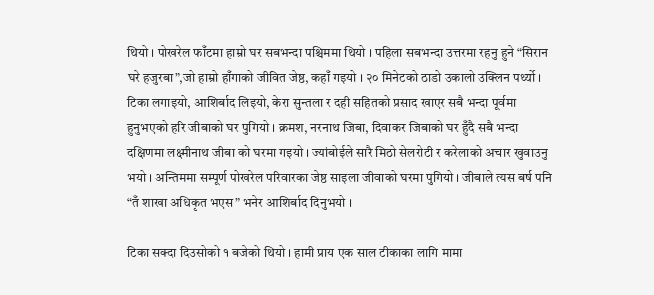थियो । पोखरेल फाँटमा हाम्रो घर सबभन्दा पश्चिममा थियो । पहिला सबभन्दा उत्तरमा रहनु हुने “सिरान घरे हजुरबा”,जो हाम्रो हाँगाको जीवित जेष्ठ, कहाँ गइयो । २० मिनेटको ठाडो उकालो उक्लिन पर्थ्यो । टिका लगाइयो, आशिर्बाद लिइयो, केरा सुन्तला र दही सहितको प्रसाद खाएर सबै भन्दा पूर्वमा हुनुभएको हरि जीबाको घर पुगियो । क्रमश, नरनाथ जिबा, दिवाकर जिबाको घर हुँदै सबै भन्दा दक्षिणमा लक्ष्मीनाथ जीबा को घरमा गइयो । ज्यांबोईले सारै मिठो सेलरोटी र करेलाको अचार खुवाउनु भयो । अन्तिममा सम्पूर्ण पोखरेल परिवारका जेष्ठ साइला जीवाको घरमा पुगियो । जीबाले त्यस बर्ष पनि “तँ शाखा अधिकृत भएस” भनेर आशिर्बाद दिनुभयो ।

टिका सक्दा दिउसोको १ बजेको थियो । हामी प्राय एक साल टीकाका लागि मामा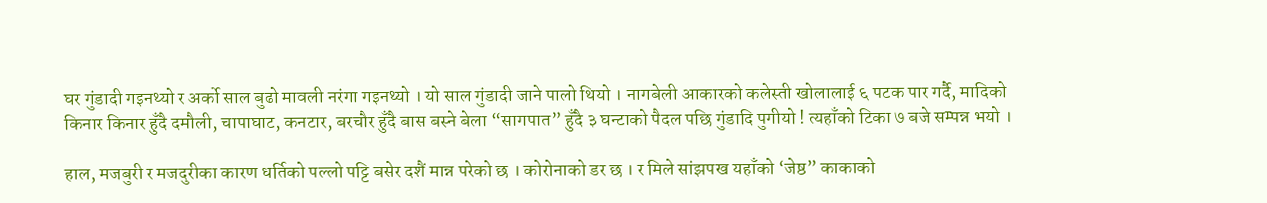घर गुंडादी गइनथ्यो र अर्को साल बुढो मावली नरंगा गइनथ्यो । यो साल गुंडादी जाने पालो थियो । नागबेली आकारको कलेस्ती खोलालाई ६ पटक पार गर्दै, मादिको किनार किनार हुँदै दमौली, चापाघाट, कनटार, बरचौर हुँदै बास बस्ने बेला “सागपात” हुँदै ३ घन्टाको पैदल पछि गुंडादि पुगीयो ! त्यहाँको टिका ७ बजे सम्पन्न भयो ।

हाल, मजबुरी र मजदुरीका कारण धर्तिको पल्लो पट्टि बसेर दशैं मान्न परेको छ । कोरोनाको डर छ । र मिले सांझपख यहाँको ‘जेष्ठ” काकाको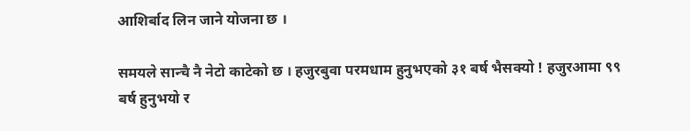आशिर्बाद लिन जाने योजना छ ।

समयले सान्चै नै नेटो काटेको छ । हजुरबुवा परमधाम हुनुभएको ३१ बर्ष भैसक्यो ! हजुरआमा ९९ बर्ष हुनुभयो र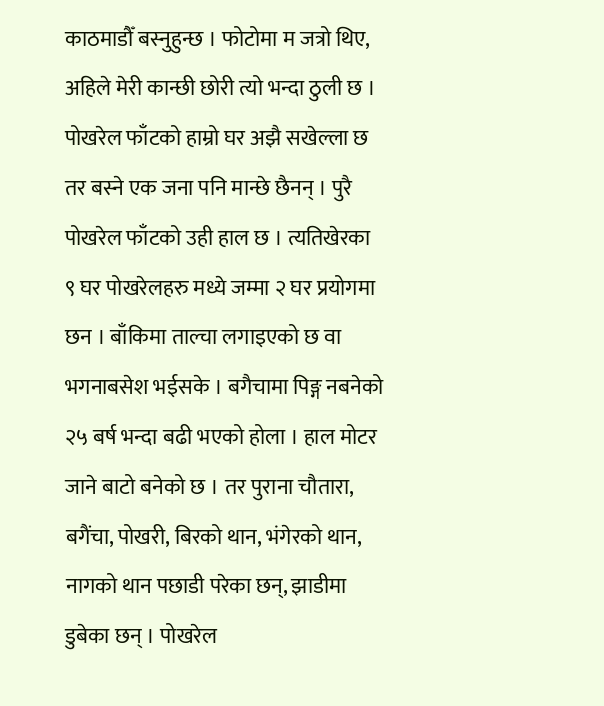काठमाडौँ बस्नुहुन्छ । फोटोमा म जत्रो थिए, अहिले मेरी कान्छी छोरी त्यो भन्दा ठुली छ । पोखरेल फाँटको हाम्रो घर अझै सखेल्ला छ तर बस्ने एक जना पनि मान्छे छैनन् । पुरै पोखरेल फाँटको उही हाल छ । त्यतिखेरका ९ घर पोखरेलहरु मध्ये जम्मा २ घर प्रयोगमा छन । बाँकिमा ताल्चा लगाइएको छ वा भगनाबसेश भईसके । बगैचामा पिङ्ग नबनेको २५ बर्ष भन्दा बढी भएको होला । हाल मोटर जाने बाटो बनेको छ । तर पुराना चौतारा, बगैंचा, पोखरी, बिरको थान, भंगेरको थान, नागको थान पछाडी परेका छन्, झाडीमा डुबेका छन् । पोखरेल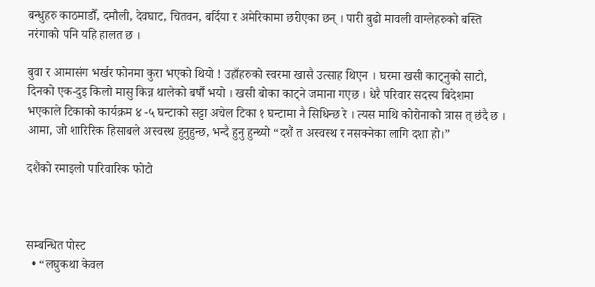बन्धुहरु काठमाडौँ, दमौली, देवघाट, चितवन, बर्दिया र अमेरिकामा छरीएका छन् । पारी बुढो मावली वाग्लेहरुको बस्ति नरंगाको पनि यहि हालत छ ।

बुवा र आमासंग भर्खर फोनमा कुरा भएको थियो ! उहाँहरुको स्वरमा खासै उत्साह थिएन । घरमा खसी काट्नुको साटो, दिनको एक-दुइ किलो मासु किन्न थालेको बर्षौं भयो । खसी बोका काट्ने जमाना गएछ । धेरै परिवार सदस्य बिदेशमा भएकाले टिकाको कार्यक्रम ४ -५ घन्टाको सट्टा अचेल टिका १ घन्टामा नै सिधिन्छ रे । त्यस माथि कोरोनाको त्रास त् छंदै छ । आमा, जो शारिरिक हिसाबले अस्वस्थ हुनुहुन्छ, भन्दै हुनु हुन्थ्यो “दशैं त अस्वस्थ र नसक्नेका लागि दशा हो।”

दशैंको रमाइलो पारिवारिक फोटो



सम्बन्धित पोस्ट
  • “लघुकथा केवल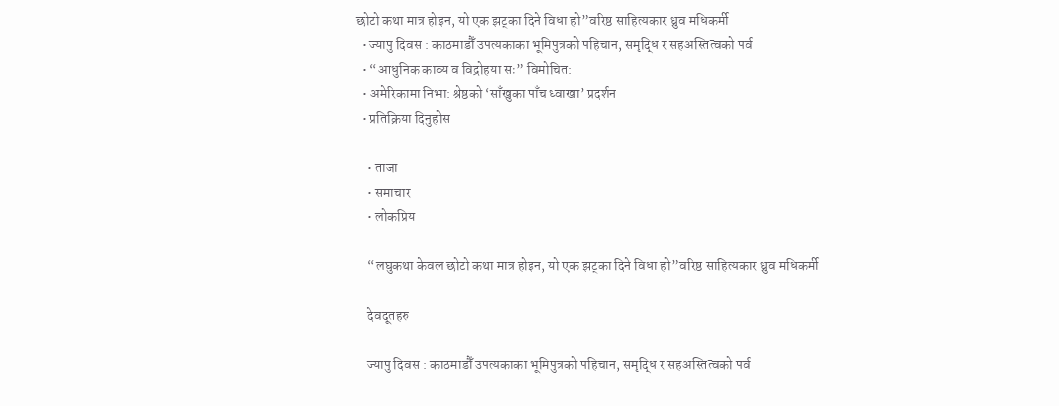छोटो कथा मात्र होइन, यो एक झट्का दिने विधा हो”वरिष्ठ साहित्यकार ध्रुव मधिकर्मी
  • ज्यापु दिवस : काठमाडौँ उपत्यकाका भूमिपुत्रको पहिचान, समृद्धि र सहअस्तित्वको पर्व
  • “आधुनिक काव्य व विद्रोहया सः” विमोचित:
  • अमेरिकामा निभा: श्रेष्ठको ‘साँखुका पाँच ध्वाखा’ प्रदर्शन
  • प्रतिक्रिया दिनुहोस

    • ताजा
    • समाचार
    • लोकप्रिय

    “लघुकथा केवल छोटो कथा मात्र होइन, यो एक झट्का दिने विधा हो”वरिष्ठ साहित्यकार ध्रुव मधिकर्मी

    देवदूतहरु

    ज्यापु दिवस : काठमाडौँ उपत्यकाका भूमिपुत्रको पहिचान, समृद्धि र सहअस्तित्वको पर्व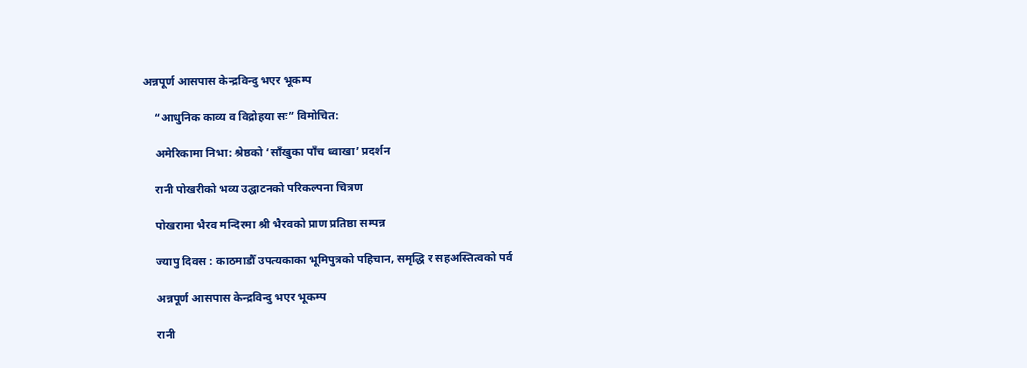अन्नपूर्ण आसपास केन्द्रविन्दु भएर भूकम्प

    “आधुनिक काव्य व विद्रोहया सः” विमोचित:

    अमेरिकामा निभा: श्रेष्ठको ‘साँखुका पाँच ध्वाखा’ प्रदर्शन

    रानी पोखरीको भव्य उद्घाटनको परिकल्पना चित्रण

    पोखरामा भैरव मन्दिरमा श्री भैरवको प्राण प्रतिष्ठा सम्पन्न

    ज्यापु दिवस : काठमाडौँ उपत्यकाका भूमिपुत्रको पहिचान, समृद्धि र सहअस्तित्वको पर्व

    अन्नपूर्ण आसपास केन्द्रविन्दु भएर भूकम्प

    रानी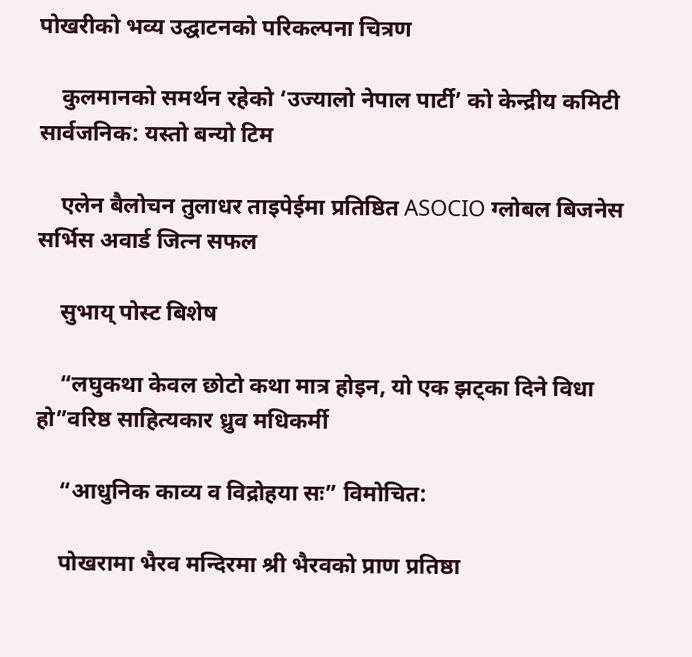पोखरीको भव्य उद्घाटनको परिकल्पना चित्रण

    कुलमानको समर्थन रहेको ‘उज्यालो नेपाल पार्टी’ को केन्द्रीय कमिटी सार्वजनिक: यस्तो बन्यो टिम

    एलेन बैलोचन तुलाधर ताइपेईमा प्रतिष्ठित ASOCIO ग्लोबल बिजनेस सर्भिस अवार्ड जित्न सफल

    सुभाय् पोस्ट बिशेष

    “लघुकथा केवल छोटो कथा मात्र होइन, यो एक झट्का दिने विधा हो”वरिष्ठ साहित्यकार ध्रुव मधिकर्मी

    “आधुनिक काव्य व विद्रोहया सः” विमोचित:

    पोखरामा भैरव मन्दिरमा श्री भैरवको प्राण प्रतिष्ठा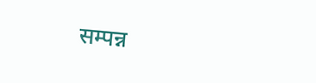सम्पन्न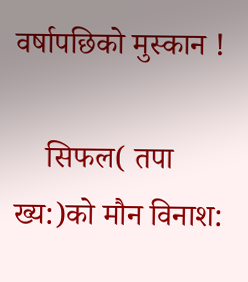वर्षापछिको मुस्कान !

    सिफल( तपा ख्य:)को मौन विनाश: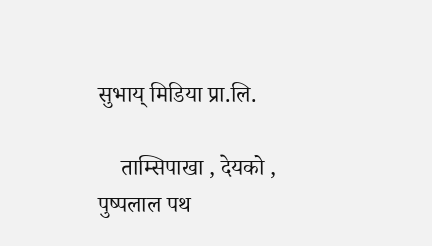सुभाय् मिडिया प्रा.लि.

    ताम्सिपाखा , देयको , पुष्पलाल पथ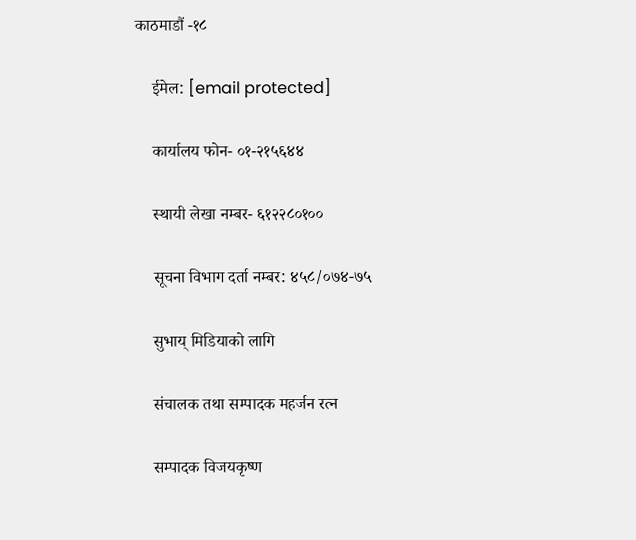काठमाडौं -१८

    ईमेल: [email protected]

    कार्यालय फोन- ०१-२१५६४४

    स्थायी लेखा नम्बर- ६१२२८०१००

    सूचना विभाग दर्ता नम्बर: ४५८/०७४-७५

    सुभाय् मिडियाको लागि

    संचालक तथा सम्पादक महर्जन रत्न

    सम्पादक विजयकृष्ण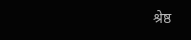श्रेष्ठ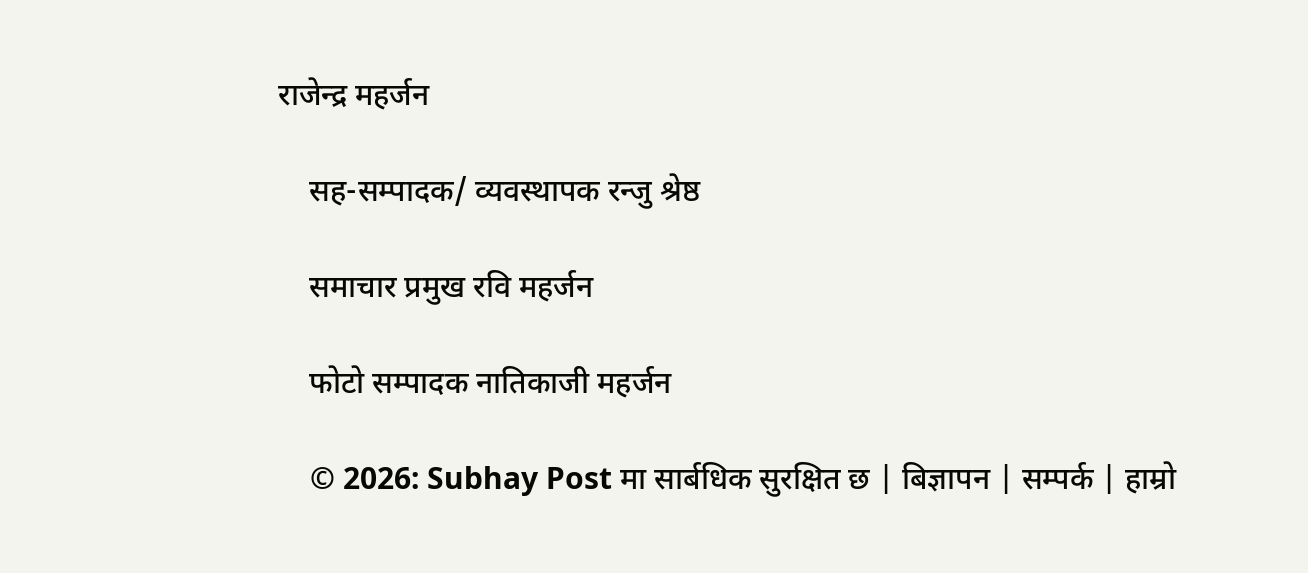राजेन्द्र महर्जन

    सह-सम्पादक/ व्यवस्थापक रन्जु श्रेष्ठ

    समाचार प्रमुख रवि महर्जन

    फोटो सम्पादक नातिकाजी महर्जन

    © 2026: Subhay Post मा सार्बधिक सुरक्षित छ | बिज्ञापन | सम्पर्क | हाम्रो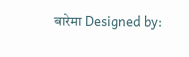बारेमा Designed by: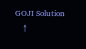GOJI Solution
    ↑